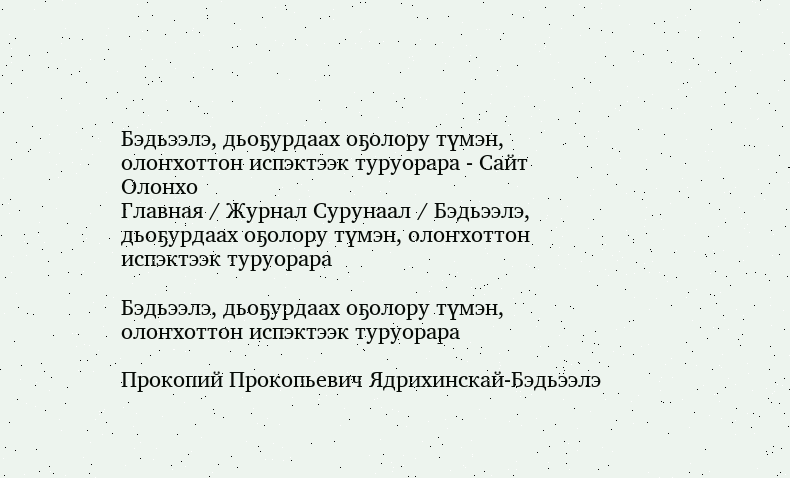Бэдьээлэ, дьоҕурдаах оҕолору түмэн, олоҥхоттон испэктээк туруорара - Сайт Олонхо
Главная / Журнал Сурунаал / Бэдьээлэ, дьоҕурдаах оҕолору түмэн, олоҥхоттон испэктээк туруорара

Бэдьээлэ, дьоҕурдаах оҕолору түмэн, олоҥхоттон испэктээк туруорара

Прокопий Прокопьевич Ядрихинскай-Бэдьээлэ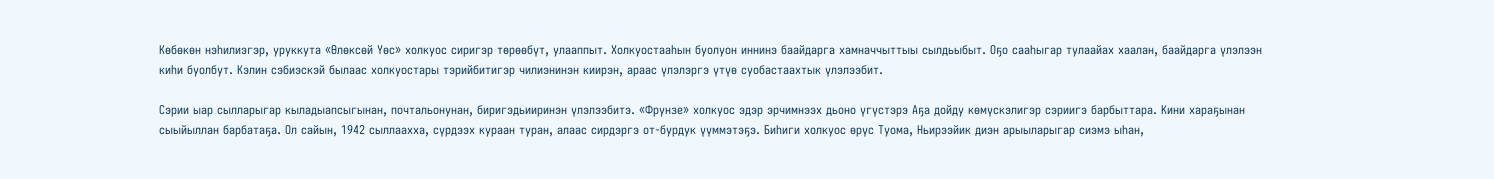Көбөкөн нэһилиэгэр, уруккута «Өлөксөй Үөс» холкуос сиригэр төрөөбүт, улааппыт. Холкуостааһын буолуон иннинэ баайдарга хамначчыттыы сылдьыбыт. Оҕо сааһыгар тулаайах хаалан, баайдарга үлэлээн киһи буолбут. Кэлин сэбиэскэй былаас холкуостары тэрийбитигэр чилиэнинэн киирэн, араас үлэлэргэ үтүө суобастаахтык үлэлээбит.

Сэрии ыар сылларыгар кыладыапсыгынан, почтальонунан, биригэдьииринэн үлэлээбитэ. «Фрунзе» холкуос эдэр эрчимнээх дьоно үгүстэрэ Аҕа дойду көмүскэлигэр сэриигэ барбыттара. Кини хараҕынан сыыйыллан барбатаҕа. Ол сайын, 1942 сыллаахха, сүрдээх кураан туран, алаас сирдэргэ от-бурдук үүммэтэҕэ. Биһиги холкуос өрүс Туома, Ньирээйик диэн арыыларыгар сиэмэ ыһан,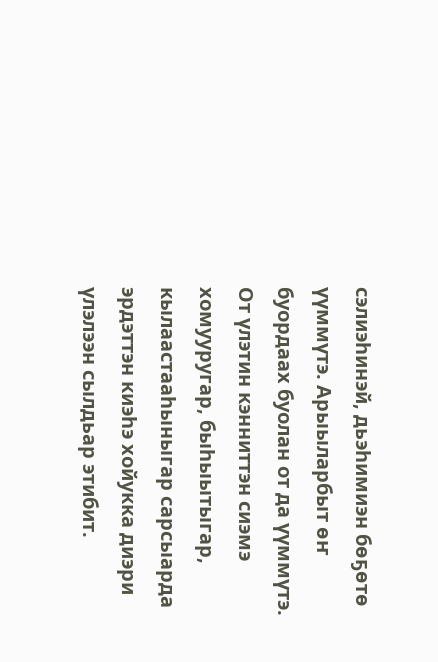сэлиэһинэй, дьэһимиэн бөҕөтө үүммүтэ. Арыыларбыт өҥ буордаах буолан от да үүммүтэ. От үлэтин кэнниттэн сиэмэ хомууругар, быһыытыгар, кылаастааһыныгар сарсыарда эрдэттэн киэһэ хойукка диэри үлэлээн сылдьар этибит.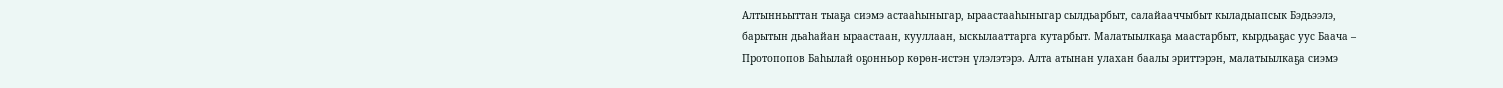Алтынньыттан тыаҕа сиэмэ астааһыныгар, ыраастааһыныгар сылдьарбыт, салайааччыбыт кыладыапсык Бэдьээлэ, барытын дьаһайан ыраастаан, кууллаан, ыскылааттарга кутарбыт. Малатыылкаҕа маастарбыт, кырдьаҕас уус Баача – Протопопов Баһылай оҕонньор көрөн-истэн үлэлэтэрэ. Алта атынан улахан баалы эриттэрэн, малатыылкаҕа сиэмэ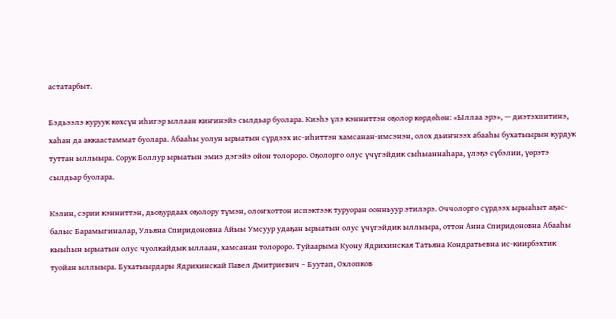астатарбыт.

Бэдьээлэ куруук көхсүн иһигэр ыллаан киҥинэйэ сылдьар буолара. Киэһэ үлэ кэнниттэн оҕолор көрдөһөн: «Ыллаа эрэ», — диэтэхпитинэ, хаһан да аккаастаммат буолара. Абааһы уолун ырыатын сүрдээх ис-иһиттэн хамсанан-имсэнэн, олох дьиҥнээх абааһы бухатыырын курдук туттан ыллыыра. Сорук Боллур ырыатын эмиэ дэгэйэ ойон толороро. Оҕолорго олус үчүгэйдик сыһыаннаһара, үлэҕэ сүбэлии, үөрэтэ сылдьар буолара.

Кэлин, сэрии кэнниттэн, дьоҕурдаах оҕолору түмэн, олоҥхоттон испэктээк туруоран оонньуур этилэрэ. Оччолорго сүрдээх ырыаһыт аҕас-балыс Барамыгиналар, Ульяна Спиридоновна Айыы Умсуур удаҕан ырыатын олус үчүгэйдик ыллыыра, оттон Анна Спиридоновна Абааһы кыыһын ырыатын олус чуолкайдык ыллаан, хамсанан толороро. Туйаарыма Куону Ядрихинская Татьяна Кондратьевна ис-киирбэхтик туойан ыллыыра. Бухатыырдары Ядрихинскай Павел Дмитриевич – Буутап, Охлопков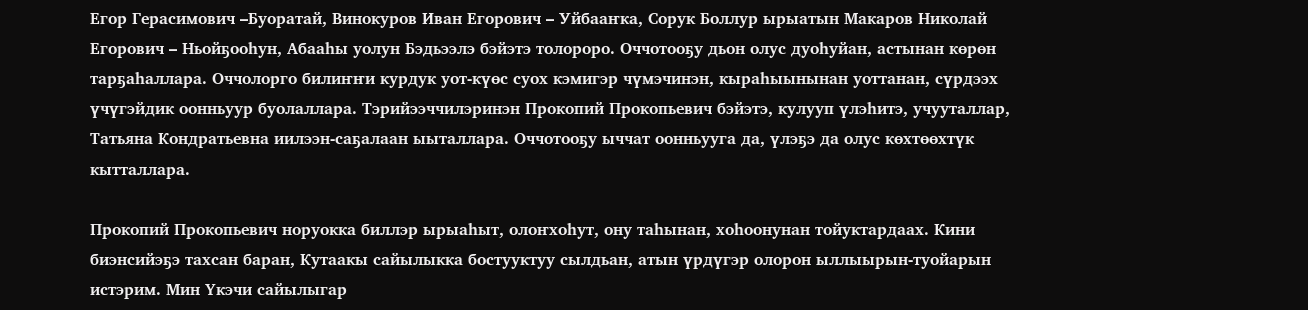Егор Герасимович –Буоратай, Винокуров Иван Егорович – Уйбааҥка, Сорук Боллур ырыатын Макаров Николай Егорович – Ньойҕооһун, Абааһы уолун Бэдьээлэ бэйэтэ толороро. Оччотооҕу дьон олус дуоһуйан, астынан көрөн тарҕаһаллара. Оччолорго билиҥҥи курдук уот-күөс суох кэмигэр чүмэчинэн, кыраһыынынан уоттанан, сүрдээх үчүгэйдик оонньуур буолаллара. Тэрийээччилэринэн Прокопий Прокопьевич бэйэтэ, кулууп үлэһитэ, учууталлар, Татьяна Кондратьевна иилээн-саҕалаан ыыталлара. Оччотооҕу ыччат оонньууга да, үлэҕэ да олус көхтөөхтүк кытталлара.

Прокопий Прокопьевич норуокка биллэр ырыаһыт, олоҥхоһут, ону таһынан, хоһоонунан тойуктардаах. Кини биэнсийэҕэ тахсан баран, Кутаакы сайылыкка бостууктуу сылдьан, атын үрдүгэр олорон ыллыырын-туойарын истэрим. Мин Үкэчи сайылыгар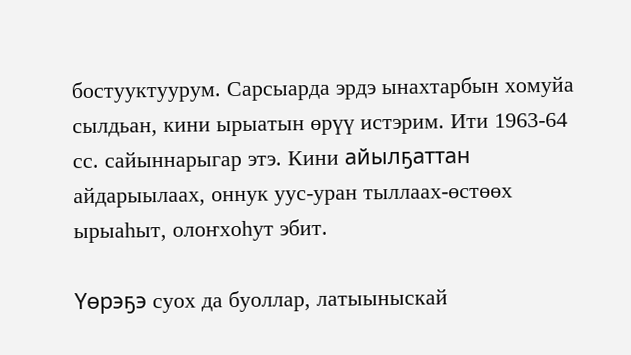бостууктуурум. Сарсыарда эрдэ ынахтарбын хомуйа сылдьан, кини ырыатын өрүү истэрим. Ити 1963-64 сс. сайыннарыгар этэ. Кини айылҕаттан айдарыылаах, оннук уус-уран тыллаах-өстөөх ырыаһыт, олоҥхоһут эбит.

Үөрэҕэ суох да буоллар, латыыныскай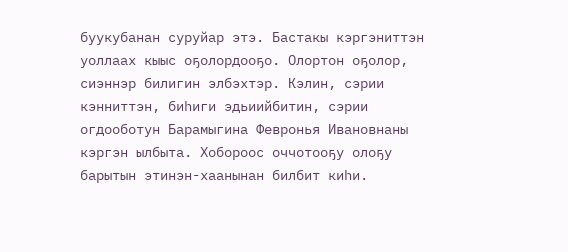буукубанан суруйар этэ. Бастакы кэргэниттэн уоллаах кыыс оҕолордооҕо. Олортон оҕолор, сиэннэр билигин элбэхтэр. Кэлин, сэрии кэнниттэн, биһиги эдьиийбитин, сэрии огдооботун Барамыгина Февронья Ивановнаны кэргэн ылбыта. Хобороос оччотооҕу олоҕу барытын этинэн-хаанынан билбит киһи.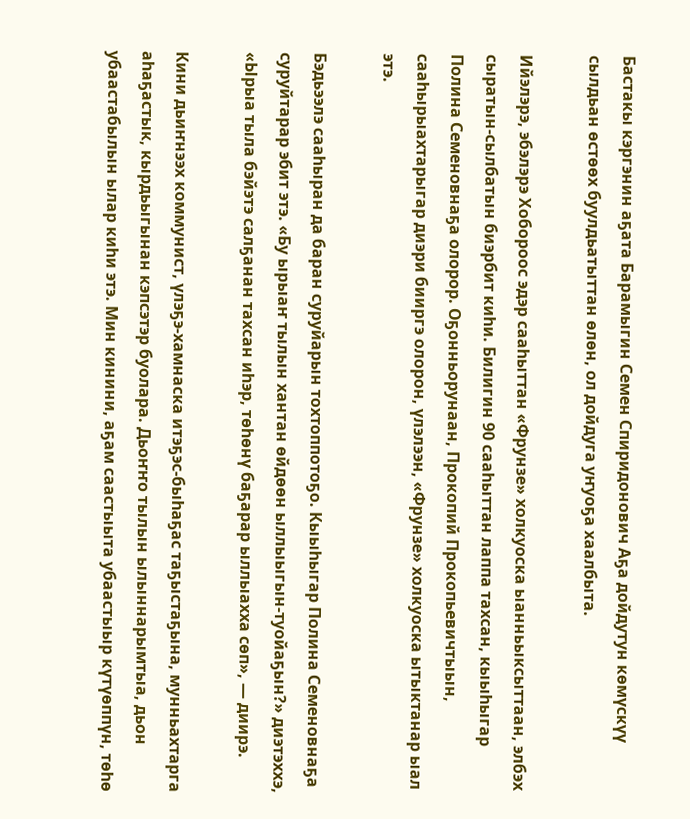Бастакы кэргэнин аҕата Барамыгин Семен Спиридонович Аҕа дойдутун көмүскүү сылдьан өстөөх буулдьатыттан өлөн, ол дойдуга уҥуоҕа хаалбыта.

Ийэлэрэ, эбэлэрэ Хобороос эдэр сааһыттан «Фрунзе» холкуоска ыанньыксыттаан, элбэх сыратын-сылбатын биэрбит киһи. Билигин 90 сааһыттан лаппа тахсан, кыыһыгар Полина Семеновнаҕа олорор. Оҕонньорунаан, Прокопий Прокопьевичтыын, сааһырыахтарыгар диэри бииргэ олорон, үлэлээн, «Фрунзе» холкуоска ытыктанар ыал этэ.

Бэдьээлэ сааһыран да баран суруйарын тохтоппотоҕо. Кыыһыгар Полина Семеновнаҕа суруйтарар эбит этэ. «Бу ырыаҥ тылын хантан өйдөөн ыллыыгын-туойаҕын?» диэтэххэ, «Ырыа тыла бэйэтэ салҕанан тахсан иһэр, төһөнү баҕарар ыллыахха сөп», — диирэ.

Кини дьиҥнээх коммунист, үлэҕэ-хамнаска итэҕэс-быһаҕас таҕыстаҕына, мунньахтарга аһаҕастык, кырдьыгынан кэпсэтэр буолара. Дьоҥҥо тылын ылыннарымтыа, дьон убаастабылын ылар киһи этэ. Мин кинини, аҕам саастыыта убаастыыр күтүөппүн, төһө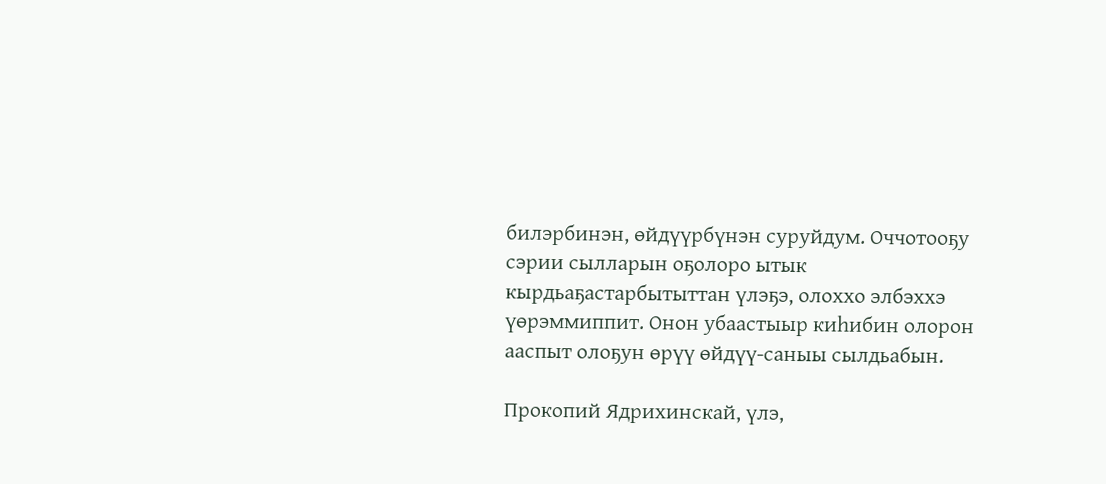билэрбинэн, өйдүүрбүнэн суруйдум. Оччотооҕу сэрии сылларын оҕолоро ытык кырдьаҕастарбытыттан үлэҕэ, олоххо элбэххэ үөрэммиппит. Онон убаастыыр киһибин олорон ааспыт олоҕун өрүү өйдүү-саныы сылдьабын.

Прокопий Ядрихинскай, үлэ,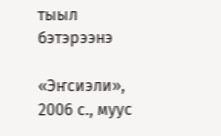тыыл бэтэрээнэ

«Эҥсиэли», 2006 с., муус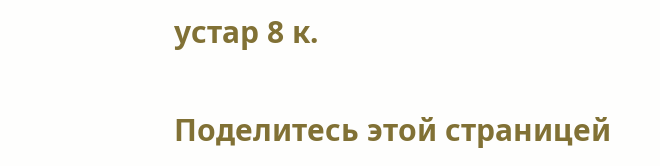устар 8 к.

Поделитесь этой страницей